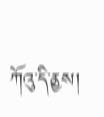ཀོའུ་དི་ནྱས།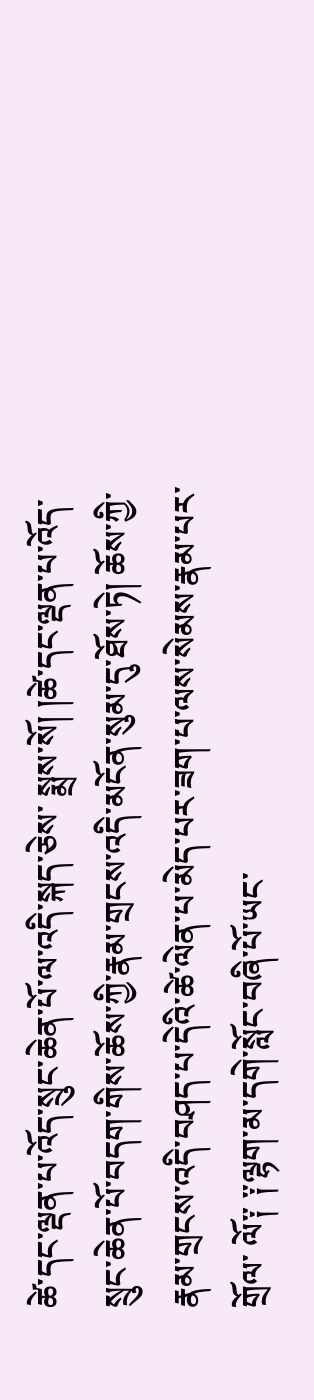ཚེ་དང་ལྡན་པ་འོད་སྲུང་ཆེན་པོ་ལ་འདི་སྐད་ཅེས་ སྨྲས་སོ། །ཚེ་དང་ལྡན་པ་འོད་སྲུང་ཆེན་པོ་བདག་གིས་ཆོས་ཀྱི་རྣམ་གྲངས་འདི་མངོན་སུམ་དུ་ཐོས་ཏེ། ཆོས་ཀྱི་རྣམ་གྲངས་འདི་བཤད་པ་དེའི་ཚེ་ལེན་པ་མེད་པར་ཟག་པ་ལས་སེམས་རྣམ་པར་གྲོལ་ ལོ༑ ༑ལྷག་མ་དགེ་སློང་བཞི་པོ་ཡང་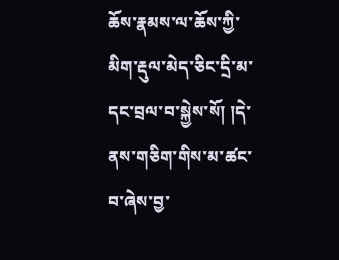ཆོས་རྣམས་ལ་ཆོས་ཀྱི་མིག་རྡུལ་མེད་ཅིང་དྲི་མ་དང་བྲལ་བ་སྐྱེས་སོ། །དེ་ནས་གཅིག་གིས་མ་ཚང་བ་ཞེས་བྱ་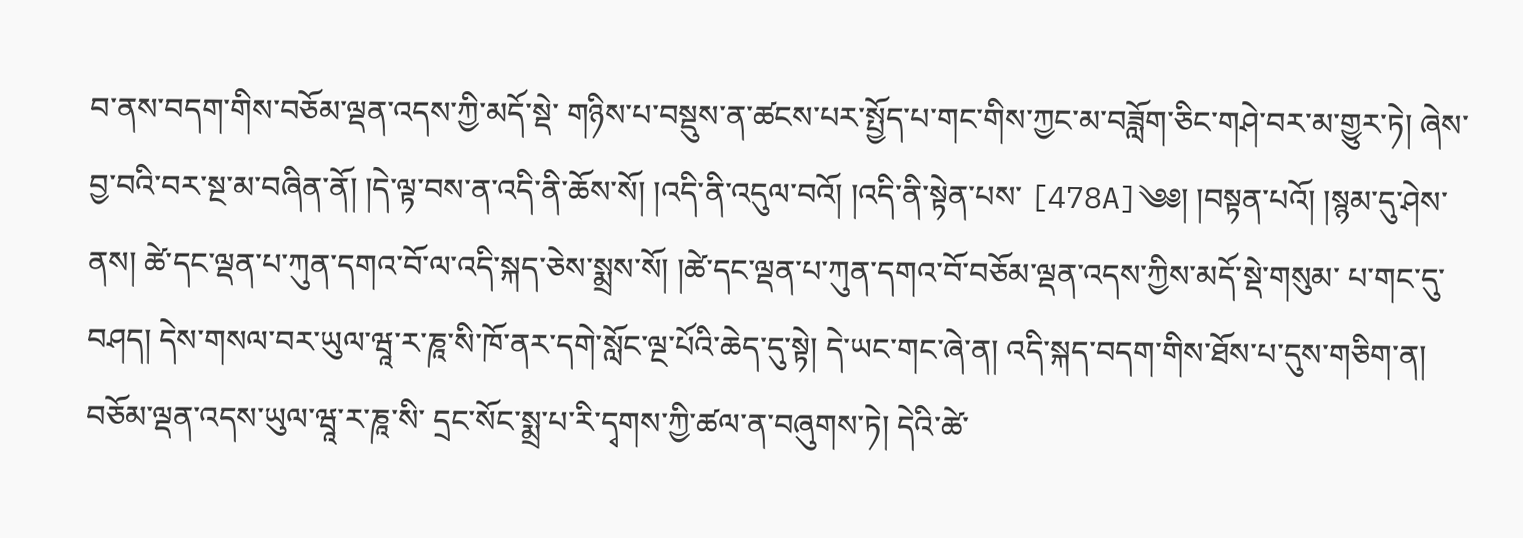བ་ནས་བདག་གིས་བཅོམ་ལྡན་འདས་ཀྱི་མདོ་སྡེ་ གཉིས་པ་བསྡུས་ན་ཚངས་པར་སྤྱོད་པ་གང་གིས་ཀྱང་མ་བཟློག་ཅིང་གཤེ་བར་མ་གྱུར་ཏེ། ཞེས་བྱ་བའི་བར་སྔ་མ་བཞིན་ནོ། །དེ་ལྟ་བས་ན་འདི་ནི་ཆོས་སོ། །འདི་ནི་འདུལ་བའོ། །འདི་ནི་སྟེན་པས་ [478A]༄༅། །བསྟན་པའོ། །སྙམ་དུ་ཤེས་ནས། ཚེ་དང་ལྡན་པ་ཀུན་དགའ་བོ་ལ་འདི་སྐད་ཅེས་སྨྲས་སོ། །ཚེ་དང་ལྡན་པ་ཀུན་དགའ་བོ་བཅོམ་ལྡན་འདས་ཀྱིས་མདོ་སྡེ་གསུམ་ པ་གང་དུ་བཤད། དེས་གསལ་བར་ཡུལ་ཝཱ་ར་ཎཱ་སི་ཁོ་ནར་དགེ་སློང་ལྔ་པོའི་ཆེད་དུ་སྟེ། དེ་ཡང་གང་ཞེ་ན། འདི་སྐད་བདག་གིས་ཐོས་པ་དུས་གཅིག་ན། བཅོམ་ལྡན་འདས་ཡུལ་ཝཱ་ར་ཎཱ་སི་ དྲང་སོང་སྨྲ་པ་རི་དྭགས་ཀྱི་ཚལ་ན་བཞུགས་ཏེ། དེའི་ཚེ་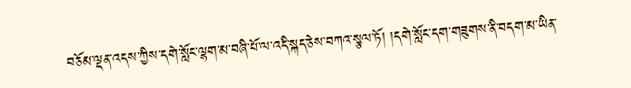བཅོམ་ལྡན་འདས་ཀྱིས་དགེ་སློང་ལྷག་མ་བཞི་པོ་ལ་འདི་སྐད་ཅེས་བཀའ་སྩལ་ཏོ། །དགེ་སློང་དག་གཟུགས་ནི་བདག་མ་ཡིན་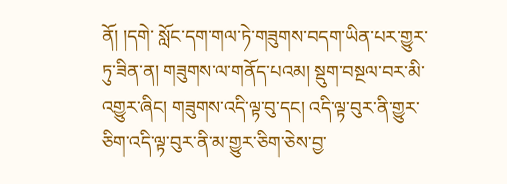ནོ། །དགེ་ སློང་དག་གལ་ཏེ་གཟུགས་བདག་ཡིན་པར་གྱུར་ཏུ་ཟིན་ན། གཟུགས་ལ་གནོད་པའམ། སྡུག་བསྔལ་བར་མི་འགྱུར་ཞིང། གཟུགས་འདི་ལྟ་བུ་དང། འདི་ལྟ་བུར་ནི་གྱུར་ ཅིག་འདི་ལྟ་བུར་ནི་མ་གྱུར་ཅིག་ཅེས་བྱ་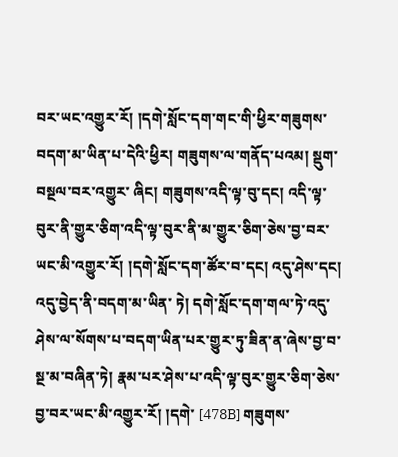བར་ཡང་འགྱུར་རོ། །དགེ་སློང་དག་གང་གི་ཕྱིར་གཟུགས་བདག་མ་ཡིན་པ་དེའི་ཕྱིར། གཟུགས་ལ་གནོད་པའམ། སྡུག་བསྔལ་བར་འགྱུར་ ཞིང། གཟུགས་འདི་ལྟ་བུ་དང། འདི་ལྟ་བུར་ནི་གྱུར་ཅིག་འདི་ལྟ་བུར་ནི་མ་གྱུར་ཅིག་ཅེས་བྱ་བར་ཡང་མི་འགྱུར་རོ། །དགེ་སློང་དག་ཚོར་བ་དང། འདུ་ཤེས་དང། འདུ་བྱེད་ནི་བདག་མ་ཡིན་ ཏེ། དགེ་སློང་དག་གལ་ཏེ་འདུ་ཤེས་ལ་སོགས་པ་བདག་ཡིན་པར་གྱུར་ཏུ་ཟིན་ན་ཞེས་བྱ་བ་སྔ་མ་བཞིན་ཏེ། རྣམ་པར་ཤེས་པ་འདི་ལྟ་བུར་གྱུར་ཅིག་ཅེས་བྱ་བར་ཡང་མི་འགྱུར་རོ། །དགེ་ [478B] གཟུགས་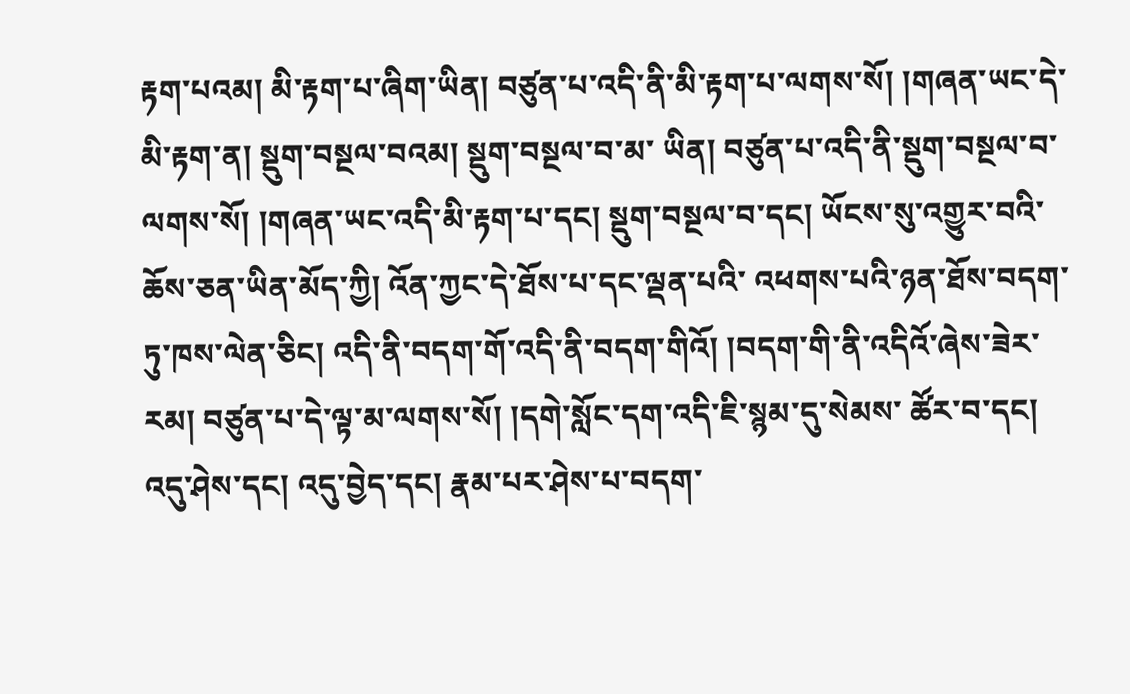རྟག་པའམ། མི་རྟག་པ་ཞིག་ཡིན། བཙུན་པ་འདི་ནི་མི་རྟག་པ་ལགས་སོ། །གཞན་ཡང་དེ་མི་རྟག་ན། སྡུག་བསྔལ་བའམ། སྡུག་བསྔལ་བ་མ་ ཡིན། བཙུན་པ་འདི་ནི་སྡུག་བསྔལ་བ་ལགས་སོ། །གཞན་ཡང་འདི་མི་རྟག་པ་དང། སྡུག་བསྔལ་བ་དང། ཡོངས་སུ་འགྱུར་བའི་ཆོས་ཅན་ཡིན་མོད་ཀྱི། འོན་ཀྱང་དེ་ཐོས་པ་དང་ལྡན་པའི་ འཕགས་པའི་ཉན་ཐོས་བདག་ཏུ་ཁས་ལེན་ཅིང། འདི་ནི་བདག་གོ་འདི་ནི་བདག་གིའོ། །བདག་གི་ནི་འདིའོ་ཞེས་ཟེར་རམ། བཙུན་པ་དེ་ལྟ་མ་ལགས་སོ། །དགེ་སློང་དག་འདི་ཇི་སྙམ་དུ་སེམས་ ཚོར་བ་དང། འདུ་ཤེས་དང། འདུ་བྱེད་དང། རྣམ་པར་ཤེས་པ་བདག་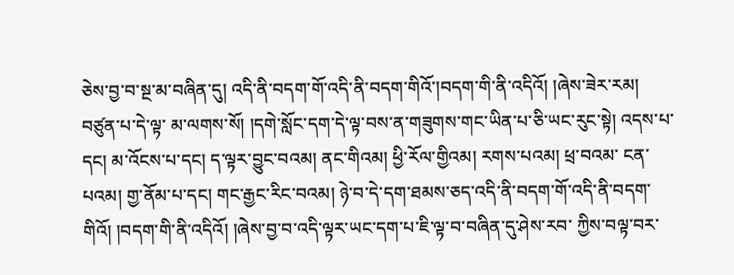ཅེས་བྱ་བ་སྔ་མ་བཞིན་དུ། འདི་ནི་བདག་གོ་འདི་ནི་བདག་གིའོ་།བདག་གི་ནི་འདིའོ། །ཞེས་ཟེར་རམ། བཙུན་པ་དེ་ལྟ་ མ་ལགས་སོ། །དགེ་སློང་དག་དེ་ལྟ་བས་ན་གཟུགས་གང་ཡིན་པ་ཅི་ཡང་རུང་སྟེ། འདས་པ་དང། མ་འོངས་པ་དང། ད་ལྟར་བྱུང་བའམ། ནང་གིའམ། ཕྱི་རོལ་གྱིའམ། རགས་པའམ། ཕྲ་བའམ་ ངན་པའམ། གྱ་ནོམ་པ་དང། གང་རྒྱང་རིང་བའམ། ཉེ་བ་དེ་དག་ཐམས་ཅད་འདི་ནི་བདག་གོ་འདི་ནི་བདག་གིའོ། །བདག་གི་ནི་འདིའོ། །ཞེས་བྱ་བ་འདི་ལྟར་ཡང་དག་པ་ཇི་ལྟ་བ་བཞིན་དུ་ཤེས་རབ་ ཀྱིས་བལྟ་བར་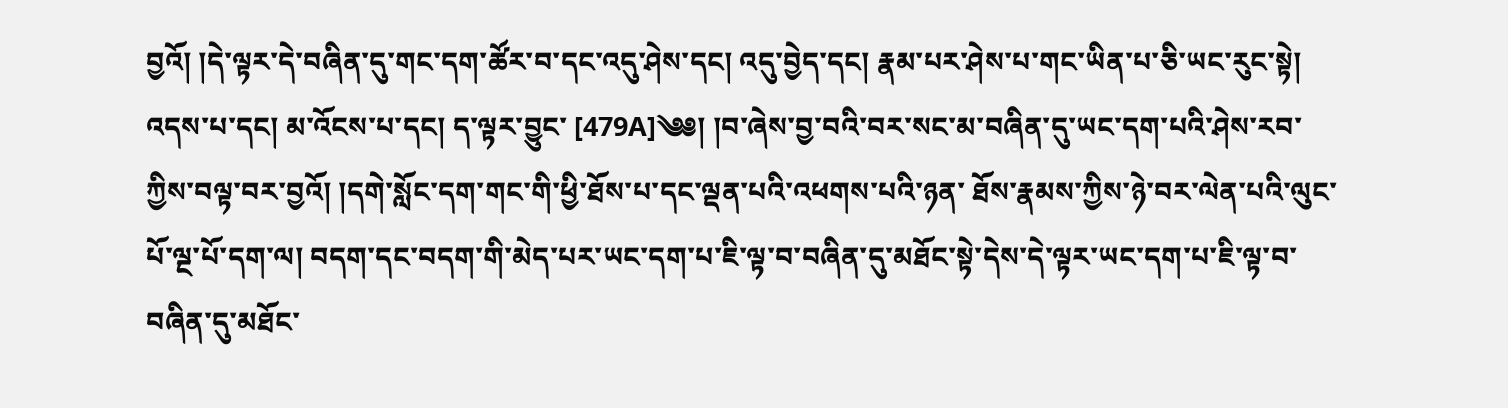བྱའོ། །དེ་ལྟར་དེ་བཞིན་དུ་གང་དག་ཚོར་བ་དང་འདུ་ཤེས་དང། འདུ་བྱེད་དང། རྣམ་པར་ཤེས་པ་གང་ཡིན་པ་ཅི་ཡང་རུང་སྟེ། འདས་པ་དང། མ་འོངས་པ་དང། ད་ལྟར་བྱུང་ [479A]༄༅། །བ་ཞེས་བྱ་བའི་བར་སང་མ་བཞིན་དུ་ཡང་དག་པའི་ཤེས་རབ་ཀྱིས་བལྟ་བར་བྱའོ། །དགེ་སློང་དག་གང་གི་ཕྱི་ཐོས་པ་དང་ལྡན་པའི་འཕགས་པའི་ཉན་ ཐོས་རྣམས་ཀྱིས་ཉེ་བར་ལེན་པའི་ལུང་པོ་ལྔ་པོ་དག་ལ། བདག་དང་བདག་གི་མེད་པར་ཡང་དག་པ་ཇི་ལྟ་བ་བཞིན་དུ་མཐོང་སྟེ་དེས་དེ་ལྟར་ཡང་དག་པ་ཇི་ལྟ་བ་བཞིན་དུ་མཐོང་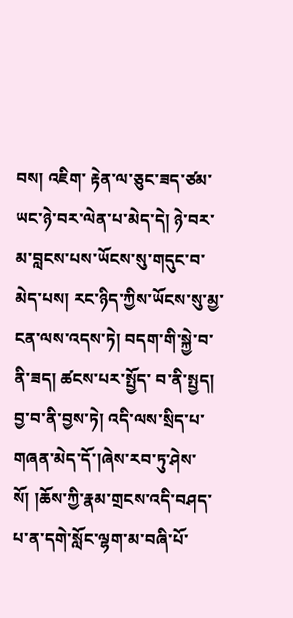བས། འཇིག་ རྟེན་ལ་ཅུང་ཟད་ཙམ་ཡང་ཉེ་བར་ལེན་པ་མེད་དེ། ཉེ་བར་མ་བླངས་པས་ཡོངས་སུ་གདུང་བ་མེད་པས། རང་ཉིད་ཀྱིས་ཡོངས་སུ་མྱ་ངན་ལས་འདས་ཏེ། བདག་གི་སྐྱེ་བ་ནི་ཟད། ཚངས་པར་སྤྱོད་ བ་ནི་སྤྱད། བྱ་བ་ནི་བྱས་ཏེ། འདི་ལས་སྲིད་པ་གཞན་མེད་དོ་།ཞེས་རབ་ཏུ་ཤེས་སོ། །ཆོས་ཀྱི་རྣམ་གྲངས་འདི་བཤད་པ་ན་དགེ་སློང་ལྷག་མ་བཞི་པོ་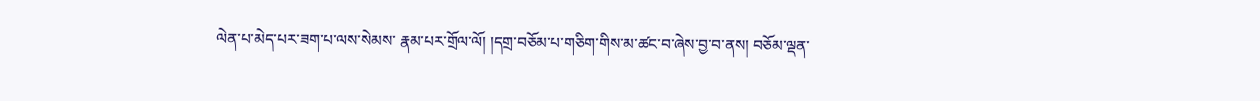ལེན་པ་མེད་པར་ཟག་པ་ལས་སེམས་ རྣམ་པར་གྲོལ་ལོ། །དགྲ་བཅོམ་པ་གཅིག་གིས་མ་ཚང་བ་ཞེས་བྱ་བ་ནས། བཅོམ་ལྡན་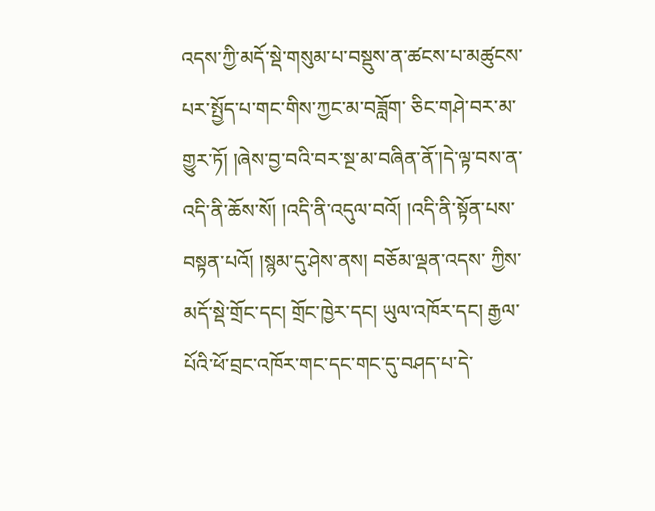འདས་ཀྱི་མདོ་སྡེ་གསུམ་པ་བསྡུས་ན་ཚངས་པ་མཚུངས་པར་སྤྱོད་པ་གང་གིས་ཀྱང་མ་བཟློག་ ཅིང་གཤེ་བར་མ་གྱུར་ཏོ། །ཞེས་བྱ་བའི་བར་སྔ་མ་བཞིན་ནོ་།དེ་ལྟ་བས་ན་འདི་ནི་ཆོས་སོ། །འདི་ནི་འདུལ་བའོ། །འདི་ནི་སྟོན་པས་བསྟན་པའོ། །སྙམ་དུ་ཤེས་ནས། བཅོམ་ལྡན་འདས་ ཀྱིས་མདོ་སྡེ་གྲོང་དང། གྲོང་ཁྱེར་དང། ཡུལ་འཁོར་དང། རྒྱལ་པོའི་ཕོ་བྲང་འཁོར་གང་དང་གང་དུ་བཤད་པ་དེ་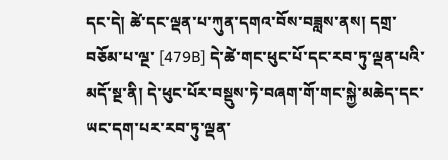དང་དེ། ཚེ་དང་ལྡན་པ་ཀུན་དགའ་བོས་བཟླས་ནས། དགྲ་བཅོམ་པ་ལྔ་ [479B] དེ་ཚེ་གང་ཕུང་པོ་དང་རབ་ཏུ་ལྡན་པའི་མདོ་སྔ་ནི། དེ་ཕུང་པོར་བསྡུས་ཏེ་བཞག་གོ་གང་སྐྱེ་མཆེད་དང་ཡང་དག་པར་རབ་ཏུ་ལྡན་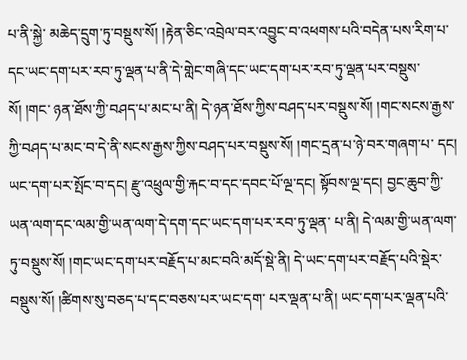པ་ནི་སྐྱེ་ མཆེད་དྲུག་ཏུ་བསྡུས་སོ། །རྟེན་ཅིང་འབྲེལ་བར་འབྱུང་བ་འཕགས་པའི་བདེན་པས་རིག་པ་དང་ཡང་དག་པར་རབ་ཏུ་ལྡན་པ་ནི་དེ་གླེང་གཞི་དང་ཡང་དག་པར་རབ་ཏུ་ལྡན་པར་བསྡུས་སོ། །གང་ ཉན་ཐོས་ཀྱི་བཤད་པ་མང་པ་ནི། དེ་ཉན་ཐོས་ཀྱིས་བཤད་པར་བསྡུས་སོ། །གང་སངས་རྒྱས་ཀྱི་བཤད་པ་མང་བ་དེ་ནི་སངས་རྒྱས་ཀྱིས་བཤད་པར་བསྡུས་སོ། །གང་དྲན་པ་ཉེ་བར་གཞག་པ་ དང། ཡང་དག་པར་སྤོང་བ་དང། རྫུ་འཕྲུལ་གྱི་རྐང་བ་དང་དབང་པོ་ལྔ་དང། སྟོབས་ལྔ་དང། བྱང་ཆུབ་ཀྱི་ཡན་ལག་དང་ལམ་གྱི་ཡན་ལག་དེ་དག་དང་ཡང་དག་པར་རབ་ཏུ་ལྡན་ པ་ནི། དེ་ལམ་གྱི་ཡན་ལག་ཏུ་བསྡུས་སོ། །གང་ཡང་དག་པར་བརྗོད་པ་མང་བའི་མདོ་སྡེ་ནི། དེ་ཡང་དག་པར་བརྗོད་པའི་སྡེར་བསྡུས་སོ། །ཚིགས་སུ་བཅད་པ་དང་བཅས་པར་ཡང་དག་ པར་ལྡན་པ་ནི། ཡང་དག་པར་ལྡན་པའི་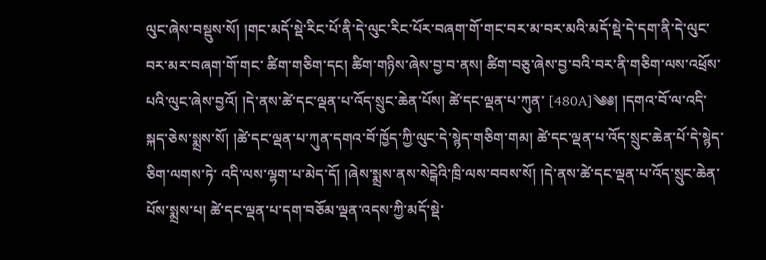ལུང་ཞེས་བསྡུས་སོ། །གང་མདོ་སྡེ་རིང་པོ་ནི་དེ་ལུང་རིང་པོར་བཞག་གོ་གང་བར་མ་བར་མའི་མདོ་སྡེ་དེ་དག་ནི་དེ་ལུང་བར་མར་བཞག་གོ་གང་ ཚིག་གཅིག་དང། ཚིག་གཉིས་ཞེས་བྱ་བ་ནས། ཚིག་བཅུ་ཞེས་བྱ་བའི་བར་ནི་གཅིག་ལས་འཕྲོས་པའི་ལུང་ཞེས་བྱའོ། །དེ་ནས་ཚེ་དང་ལྡན་པ་འོད་སྲུང་ཆེན་པོས། ཚེ་དང་ལྡན་པ་ཀུན་ [480A]༄༅། །དགའ་བོ་ལ་འདི་སྐད་ཅེས་སྨྲས་སོ། །ཚེ་དང་ལྡན་པ་ཀུན་དགའ་བོ་ཁྱོད་ཀྱི་ལུང་དེ་སྙེད་གཅིག་གམ། ཚེ་དང་ལྡན་པ་འོད་སྲུང་ཆེན་པོ་དེ་སྙེད་ཅིག་ལགས་ཏེ་ འདི་ལས་ལྷག་པ་མེད་དོ། །ཞེས་སྨྲས་ནས་སེངྒེའི་ཁྲི་ལས་བབས་སོ། །དེ་ནས་ཚེ་དང་ལྡན་པ་འོད་སྲུང་ཆེན་པོས་སྨྲས་པ། ཚེ་དང་ལྡན་པ་དག་བཅོམ་ལྡན་འདས་ཀྱི་མདོ་སྡེ་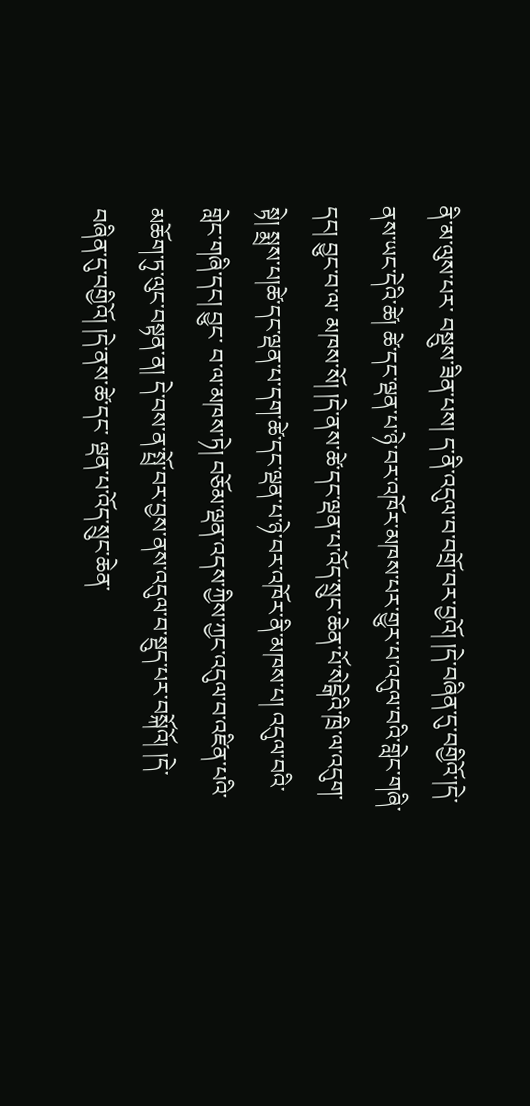ནི་མ་ལུས་པར་ བསྡུས་ཟིན་པས། ད་ནི་འདུལ་བ་བགྲོ་བར་བྱའོ། །དེ་བཞིན་དུ་བགྱིའོ་།དེ་ནས་ཡང་དེའི་ཚེ། ཚེ་དང་ལྡན་པ་ཉེ་བར་འཁོར་མཁས་པར་གྱུར་པ་འདུལ་བའི་གླེང་གཞི་དང། བྱུང་བ་ལ་ མཁས་སོ། །དེ་ནས་ཚེ་དང་ལྡན་པ་འོད་སྲུང་ཆེན་པོ་སེངྒེའི་ཁྲི་ལ་འདུག་སྟེ། སྨྲས་པ།ཚེ་དང་ལྡན་པ་དག་ཚེ་དང་ལྡན་པ་ཉེ་བར་འཁོར་ནི་མཁས་པ། འདུལ་བའི་གླེང་གཞི་དང། བྱུང་ བ་ལ་མཁས་ཏེ། བཅོམ་ལྡན་འདས་ཀྱིས་ཀྱང་འདུལ་བ་འཛིན་པའི་མཆོག་ཏུ་ལུང་བསྟན་ན། དེ་བས་ན་སྤྲོ་བར་བྱས་ནས་འདུལ་བ་སྡུད་པར་བསྐོའོ། །དེ་བཞིན་དུ་བགྱིའོ། །དེ་ནས་ཚེ་དང་ ལྡན་པ་འོད་སྲུང་ཆེན་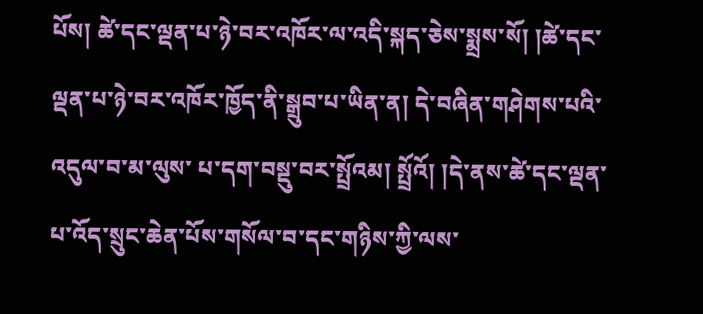པོས། ཚེ་དང་ལྡན་པ་ཉེ་བར་འཁོར་ལ་འདི་སྐད་ཅེས་སྨྲས་སོ། །ཚེ་དང་ལྡན་པ་ཉེ་བར་འཁོར་ཁྱོད་ནི་སྒྲུབ་པ་ཡིན་ན། དེ་བཞིན་གཤེགས་པའི་འདུལ་བ་མ་ལུས་ པ་དག་བསྡུ་བར་སྤྲོའམ། སྤྲོའོ། །དེ་ནས་ཚེ་དང་ལྡན་པ་འོད་སྲུང་ཆེན་པོས་གསོལ་བ་དང་གཉིས་ཀྱི་ལས་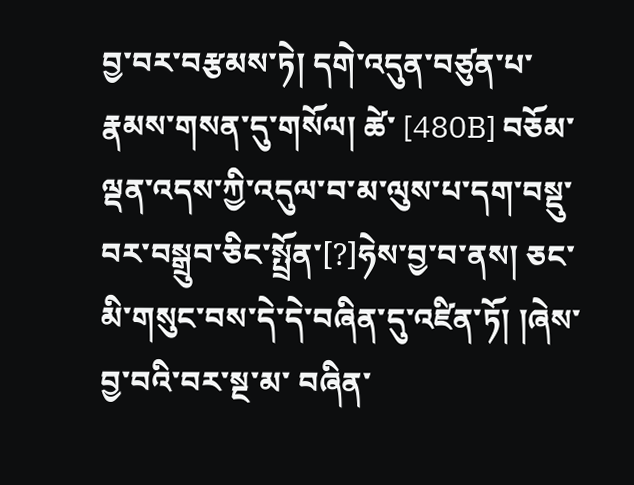བྱ་བར་བརྩམས་ཏེ། དགེ་འདུན་བཙུན་པ་རྣམས་གསན་དུ་གསོལ། ཚེ་ [480B] བཅོམ་ལྡན་འདས་ཀྱི་འདུལ་བ་མ་ལུས་པ་དག་བསྡུ་བར་བསྒྲུབ་ཅིང་སྤྲོན་[?]ཧེས་བྱ་བ་ནས། ཅང་མི་གསུང་བས་དེ་དེ་བཞིན་དུ་འཛིན་ཏོ། །ཞེས་བྱ་བའི་བར་སྔ་མ་ བཞིན་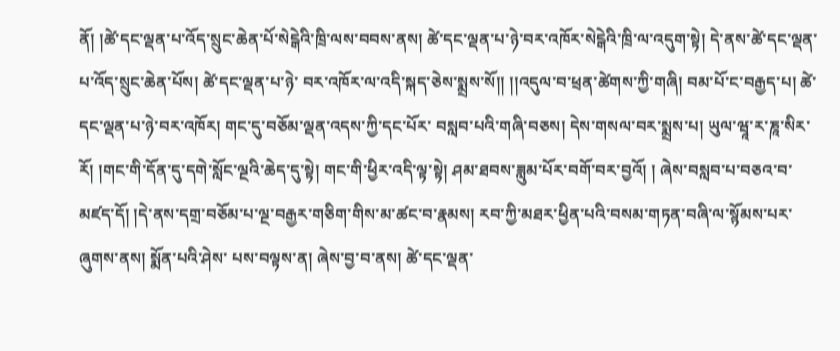ནོ། །ཚེ་དང་ལྡན་པ་འོད་སྲུང་ཆེན་པོ་སེངྒེའི་ཁྲི་ལས་བབས་ནས། ཚེ་དང་ལྡན་པ་ཉེ་བར་འཁོར་སེངྒེའི་ཁྲི་ལ་འདུག་སྟེ། དེ་ནས་ཚེ་དང་ལྡན་པ་འོད་སྲུང་ཆེན་པོས། ཚེ་དང་ལྡན་པ་ཉེ་ བར་འཁོར་ལ་འདི་སྐད་ཅེས་སྨྲས་སོ།། །།འདུལ་བ་ཕྲན་ཚེགས་ཀྱི་གཞི། བམ་པོ་ང་བརྒྱད་པ། ཚེ་དང་ལྡན་པ་ཉེ་བར་འཁོར། གང་དུ་བཅོམ་ལྡན་འདས་ཀྱི་དང་པོར་ བསླབ་པའི་གཞི་བཅས། དེས་གསལ་བར་སྨྲས་པ། ཡུལ་ཝཱ་ར་ཎཱ་སིར་རོ། །གང་གི་དོན་དུ་དགེ་སློང་ལྔའི་ཆེད་དུ་སྟེ། གང་གི་ཕྱིར་འདི་ལྟ་སྟེ། ཤམ་ཐབས་ཟླུམ་པོར་བགོ་བར་བྱའོ། ། ཞེས་བསླབ་པ་བཅའ་བ་མཛད་དོ། །དེ་ནས་དགྲ་བཅོམ་པ་ལྔ་བརྒྱར་གཅིག་གིས་མ་ཚང་བ་རྣམས། རབ་ཀྱི་མཐར་ཕྱིན་པའི་བསམ་གཏན་བཞི་ལ་སྙོམས་པར་ཞུགས་ནས། སྨོན་པའི་ཤེས་ པས་བལྟས་ན། ཞེས་བྱ་བ་ནས། ཚེ་དང་ལྡན་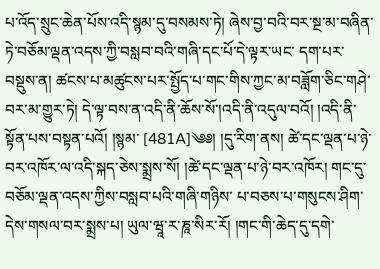པ་འོད་སྲུང་ཆེན་པོས་འདི་སྙམ་དུ་བསམས་ཏེ། ཞེས་བྱ་བའི་བར་སྔ་མ་བཞིན་ཏེ་བཅོམ་ལྡན་འདས་ཀྱི་བསླབ་བའི་གཞི་དང་པོ་དེ་ལྟར་ཡང་ དག་པར་བསྡུས་ན། ཚངས་པ་མཚུངས་པར་སྤྱོད་པ་གང་གིས་ཀྱང་མ་བཟློག་ཅིང་གཤེ་བར་མ་གྱུར་ཏེ། དེ་ལྟ་བས་ན་འདི་ནི་ཆོས་སོ་།འདི་ནི་འདུལ་བའོ། །འདི་ནི་སྟོན་པས་བསྟན་པའོ། །སྙམ་ [481A]༄༅། །དུ་རིག་ནས། ཚེ་དང་ལྡན་པ་ཉེ་བར་འཁོར་ལ་འདི་སྐད་ཅེས་སྨྲས་སོ། །ཚེ་དང་ལྡན་པ་ཉེ་བར་འཁོར། གང་དུ་བཅོམ་ལྡན་འདས་ཀྱིས་བསླབ་པའི་གཞི་གཉིས་ པ་བཅས་པ་གསུངས་ཤིག་དེས་གསལ་བར་སྨྲས་པ། ཡུལ་ཝཱ་ར་ཎཱ་སིར་རོ། །གང་གི་ཆེད་དུ་དགེ་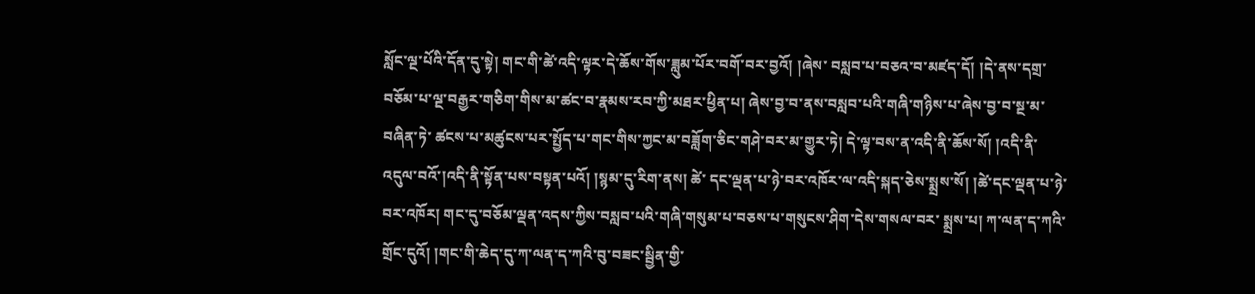སློང་ལྔ་པོའི་དོན་དུ་སྟེ། གང་གི་ཚེ་འདི་ལྟར་དེ་ཆོས་གོས་ཟླུམ་པོར་བགོ་བར་བྱའོ། །ཞེས་ བསླབ་པ་བཅའ་བ་མཛད་དོ། །དེ་ནས་དགྲ་བཅོམ་པ་ལྔ་བརྒྱར་གཅིག་གིས་མ་ཚང་བ་རྣམས་རབ་ཀྱི་མཐར་ཕྱིན་པ། ཞེས་བྱ་བ་ནས་བསླབ་པའི་གཞི་གཉིས་པ་ཞེས་བྱ་བ་སྔ་མ་བཞིན་ཏེ་ ཚངས་པ་མཚུངས་པར་སྤྱོད་པ་གང་གིས་ཀྱང་མ་བཟློག་ཅིང་གཤེ་བར་མ་གྱུར་ཏེ། དེ་ལྟ་བས་ན་འདི་ནི་ཆོས་སོ། །འདི་ནི་འདུལ་བའོ་།འདི་ནི་སྟོན་པས་བསྟན་པའོ། །སྙམ་དུ་རིག་ནས། ཚེ་ དང་ལྡན་པ་ཉེ་བར་འཁོར་ལ་འདི་སྐད་ཅེས་སྨྲས་སོ། །ཚེ་དང་ལྡན་པ་ཉེ་བར་འཁོར། གང་དུ་བཅོམ་ལྡན་འདས་ཀྱིས་བསླབ་པའི་གཞི་གསུམ་པ་བཅས་པ་གསུངས་ཤིག་དེས་གསལ་བར་ སྨྲས་པ། ཀ་ལན་ད་ཀའི་གྲོང་དུའོ། །གང་གི་ཆེད་དུ་ཀ་ལན་ད་ཀའི་བུ་བཟང་སྦྱིན་གྱི་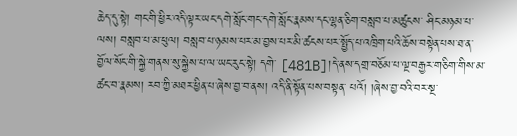ཆེད་དུ་སྟེ། གང་གི་ཕྱིར་འདི་ལྟར་ཡང་དགེ་སློང་གང་དགེ་སློང་རྣམས་དང་ལྷན་ཅིག་བསླབ་པ་མཚུངས་ ཤིང་མཉམ་པ་ལས། བསླབ་པ་མ་ཕུལ། བསླབ་པ་ཉམས་པར་མ་བྱས་པར་མི་ཚངས་པར་སྤྱོད་པ་འཁྲིག་པའི་ཆོས་བསྟེན་པས་ཐ་ན་བྱོལ་སོང་གི་སྐྱེ་གནས་སུ་སྐྱེས་པ་ལ་ཡང་རུང་སྟེ། དགེ་ [481B]།དེ་ནས་དགྲ་བཅོམ་པ་ལྔ་བརྒྱར་གཅིག་གིས་མ་ཚང་བ་རྣམས། རབ་ཀྱི་མཐར་ཕྱིན་པ་ཞེས་བྱ་བ་ནས། འདི་ནི་སྟོན་པས་བསྟན་ པའོ། །ཞེས་བྱ་བའི་བར་སྔ་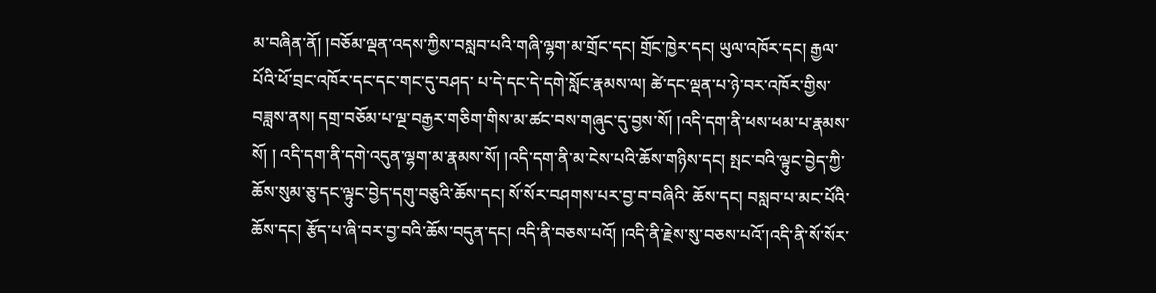མ་བཞིན་ནོ། །བཅོམ་ལྡན་འདས་ཀྱིས་བསླབ་པའི་གཞི་ལྷག་མ་གྲོང་དང། གྲོང་ཁྱེར་དང། ཡུལ་འཁོར་དང། རྒྱལ་པོའི་ཕོ་བྲང་འཁོར་དང་དང་གང་དུ་བཤད་ པ་དེ་དང་དེ་དགེ་སློང་རྣམས་ལ། ཚེ་དང་ལྡན་པ་ཉེ་བར་འཁོར་གྱིས་བཟླས་ནས། དགྲ་བཅོམ་པ་ལྔ་བརྒྱར་གཅིག་གིས་མ་ཚང་བས་གཞུང་དུ་བྱས་སོ། །འདི་དག་ནི་ཕས་ཕམ་པ་རྣམས་སོ། ། འདི་དག་ནི་དགེ་འདུན་ལྷག་མ་རྣམས་སོ། །འདི་དག་ནི་མ་ངེས་པའི་ཆོས་གཉིས་དང། སྤང་བའི་ལྟུང་བྱེད་ཀྱི་ཆོས་སུམ་ཅུ་དང་ལྟུང་བྱེད་དགུ་བཅུའི་ཆོས་དང། སོ་སོར་བཤགས་པར་བྱ་བ་བཞིའི་ ཆོས་དང། བསླབ་པ་མང་པོའི་ཆོས་དང། རྩོད་པ་ཞི་བར་བྱ་བའི་ཆོས་བདུན་དང། འདི་ནི་བཅས་པའོ། །འདི་ནི་རྗེས་སུ་བཅས་པའོ་།འདི་ནི་སོ་སོར་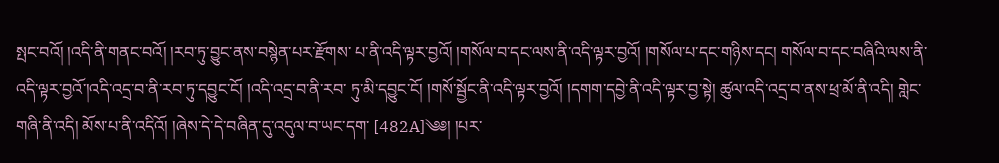སྤང་བའོ། །འདི་ནི་གནང་བའོ། །རབ་ཏུ་བྱུང་ནས་བསྙེན་པར་རྫོགས་ པ་ནི་འདི་ལྟར་བྱའོ། །གསོལ་བ་དང་ལས་ནི་འདི་ལྟར་བྱའོ། །གསོལ་པ་དང་གཉིས་དང། གསོལ་བ་དང་བཞིའི་ལས་ནི་འདི་ལྟར་བྱའོ་།འདི་འདྲ་བ་ནི་རབ་ཏུ་དབྱུང་ངོ། །འདི་འདྲ་བ་ནི་རབ་ ཏུ་མི་དབྱུང་ངོ། །གསོ་སྦྱོང་ནི་འདི་ལྟར་བྱའོ། །དགག་དབྱེ་ནི་འདི་ལྟར་བྱ་སྟེ། ཚུལ་འདི་འདྲ་བ་ནས་ཕྲ་མོ་ནི་འདི། གླེང་གཞི་ནི་འདི། མོས་པ་ནི་འདིའོ། །ཞེས་དེ་དེ་བཞིན་དུ་འདུལ་བ་ཡང་དག་ [482A]༄༅། །པར་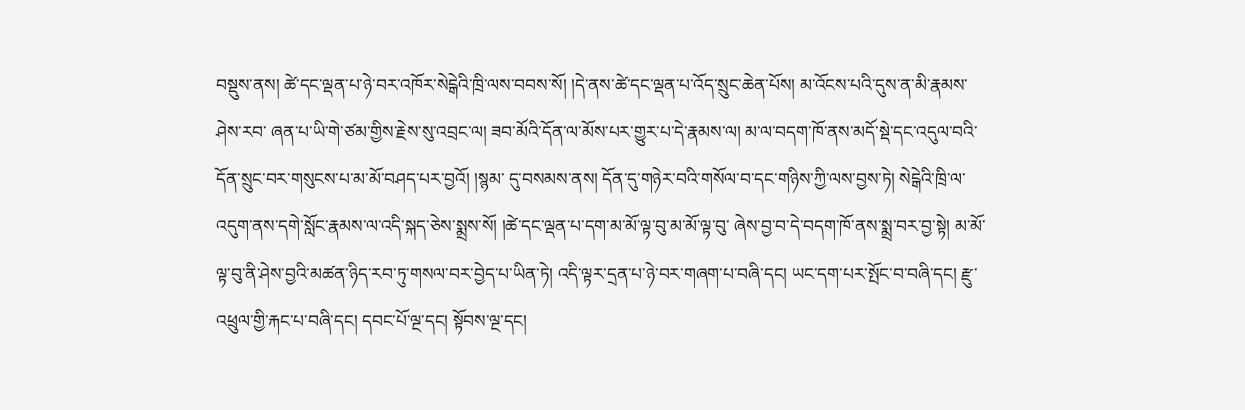བསྡུས་ནས། ཚེ་དང་ལྡན་པ་ཉེ་བར་འཁོར་སེངྒེའི་ཁྲི་ལས་བབས་སོ། །དེ་ནས་ཚེ་དང་ལྡན་པ་འོད་སྲུང་ཆེན་པོས། མ་འོངས་པའི་དུས་ན་མི་རྣམས་ཤེས་རབ་ ཞན་པ་ཡི་གེ་ཙམ་གྱིས་རྗེས་སུ་འབྲང་ལ། ཟབ་མོའི་དོན་ལ་མོས་པར་གྱུར་པ་དེ་རྣམས་ལ། མ་ལ་བདག་ཁོ་ནས་མདོ་སྡེ་དང་འདུལ་བའི་དོན་སྲུང་བར་གསུངས་པ་མ་མོ་བཤད་པར་བྱའོ། །སྙམ་ དུ་བསམས་ནས། དོན་དུ་གཉེར་བའི་གསོལ་བ་དང་གཉིས་ཀྱི་ལས་བྱས་ཏེ། སེངྒེའི་ཁྲི་ལ་འདུག་ནས་དགེ་སློང་རྣམས་ལ་འདི་སྐད་ཅེས་སྨྲས་སོ། །ཚེ་དང་ལྡན་པ་དག་མ་མོ་ལྟ་བུ་མ་མོ་ལྟ་བུ་ ཞེས་བྱ་བ་དེ་བདག་ཁོ་ནས་སྨྲ་བར་བྱ་སྟེ། མ་མོ་ལྟ་བུ་ནི་ཤེས་བྱའི་མཚན་ཉིད་རབ་ཏུ་གསལ་བར་བྱེད་པ་ཡིན་ཏེ། འདི་ལྟར་དྲན་པ་ཉེ་བར་གཞག་པ་བཞི་དང། ཡང་དག་པར་སྤོང་བ་བཞི་དང། རྫུ་ འཕྲུལ་གྱི་རྐང་པ་བཞི་དང། དབང་པོ་ལྔ་དང། སྟོབས་ལྔ་དང།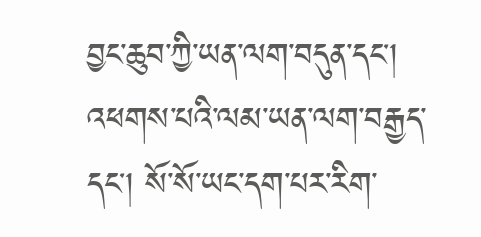བྱང་ཆུབ་ཀྱི་ཡན་ལག་བདུན་དང། འཕགས་པའི་ལམ་ཡན་ལག་བརྒྱད་དང། སོ་སོ་ཡང་དག་པར་རིག་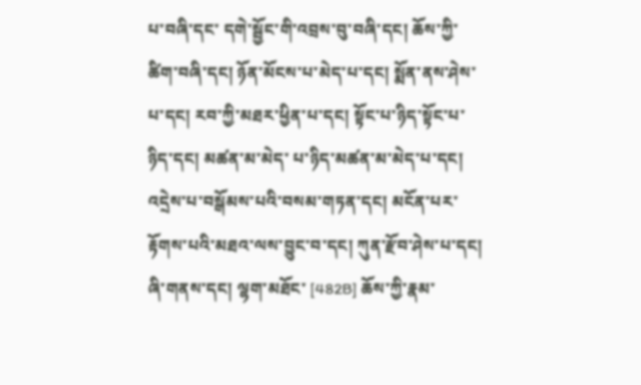པ་བཞི་དང་ དགེ་སྦྱོང་གི་འབྲས་བུ་བཞི་དང། ཆོས་ཀྱི་ཚིག་བཞི་དང། ཉོན་མོངས་པ་མེད་པ་དང། སྨོན་ནས་ཤེས་པ་དང། རབ་ཀྱི་མཐར་ཕྱིན་པ་དང། སྟོང་པ་ཉིད་སྟོང་པ་ཉིད་དང། མཚན་མ་མེད་ པ་ཉིད་མཚན་མ་མེད་པ་དང། འདྲེས་པ་བསྒོམས་པའི་བསམ་གཏན་དང། མངོན་པར་རྟོགས་པའི་མཐའ་ལས་བྱུང་བ་དང། ཀུན་རྫོབ་ཤེས་པ་དང། ཞི་གནས་དང། ལྷག་མཐོང་ [482B] ཆོས་ཀྱི་རྣམ་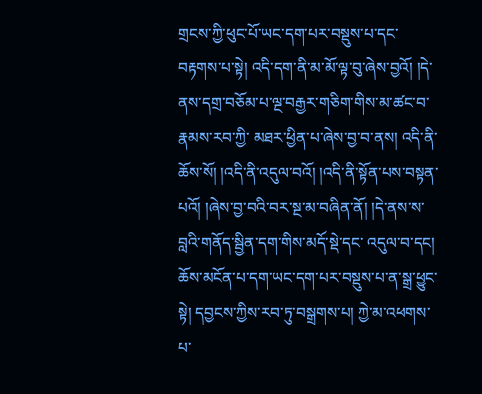གྲངས་ཀྱི་ཕུང་པོ་ཡང་དག་པར་བསྡུས་པ་དང་བརྟགས་པ་སྟེ། འདི་དག་ནི་མ་མོ་ལྟ་བུ་ཞེས་བྱའོ། །དེ་ནས་དགྲ་བཅོམ་པ་ལྔ་བརྒྱར་གཅིག་གིས་མ་ཚང་བ་རྣམས་རབ་ཀྱི་ མཐར་ཕྱིན་པ་ཞེས་བྱ་བ་ནས། འདི་ནི་ཆོས་སོ། །འདི་ནི་འདུལ་བའོ། །འདི་ནི་སྟོན་པས་བསྟན་པའོ། །ཞེས་བྱ་བའི་བར་སྔ་མ་བཞིན་ནོ། །དེ་ནས་ས་བླའི་གནོད་སྦྱིན་དག་གིས་མདོ་སྡེ་དང་ འདུལ་བ་དང། ཆོས་མངོན་པ་དག་ཡང་དག་པར་བསྡུས་པ་ན་སྒྲ་ཕྱུང་སྟེ། དབྱངས་ཀྱིས་རབ་ཏུ་བསྒྲགས་པ། ཀྱེ་མ་འཕགས་པ་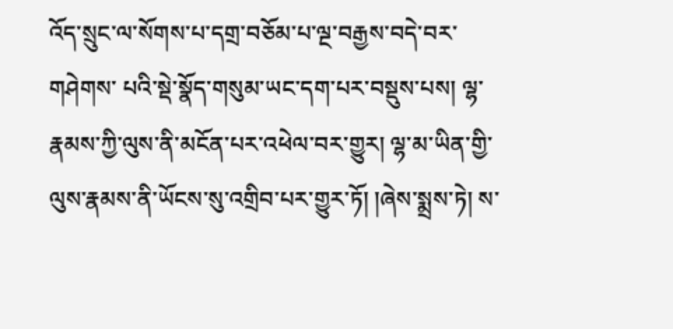འོད་སྲུང་ལ་སོགས་པ་དགྲ་བཅོམ་པ་ལྔ་བརྒྱས་བདེ་བར་གཤེགས་ པའི་སྡེ་སྣོད་གསུམ་ཡང་དག་པར་བསྡུས་པས། ལྷ་རྣམས་ཀྱི་ལུས་ནི་མངོན་པར་འཕེལ་བར་གྱུར། ལྷ་མ་ཡིན་གྱི་ལུས་རྣམས་ནི་ཡོངས་སུ་འགྲིབ་པར་གྱུར་ཏོ། །ཞེས་སྨྲས་ཏེ། ས་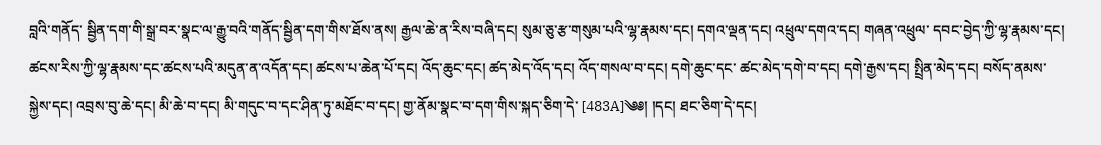བླའི་གནོད་ སྦྱིན་དག་གི་སྒྲ་བར་སྣང་ལ་རྒྱུ་བའི་གནོད་སྦྱིན་དག་གིས་ཐོས་ནས། རྒྱལ་ཆེ་ན་རིས་བཞི་དང། སུམ་ཅུ་རྩ་གསུམ་པའི་ལྷ་རྣམས་དང། དགའ་ལྡན་དང། འཕྲུལ་དགའ་དང། གཞན་འཕྲུལ་ དབང་བྱེད་ཀྱི་ལྷ་རྣམས་དང། ཚངས་རིས་ཀྱི་ལྷ་རྣམས་དང་ཚངས་པའི་མདུན་ན་འདོན་དང། ཚངས་པ་ཆེན་པོ་དང། འོད་ཆུང་དང། ཚད་མེད་འོད་དང། འོད་གསལ་བ་དང། དགེ་ཆུང་དང་ ཚང་མེད་དགེ་བ་དང། དགེ་རྒྱས་དང། སྤྲིན་མེད་དང། བསོད་ནམས་སྐྱེས་དང། འབྲས་བུ་ཆེ་དང། མི་ཆེ་བ་དང། མི་གདུང་བ་དང་ཤིན་ཏུ་མཐོང་བ་དང། གྱ་ནོམ་སྣང་བ་དག་གིས་སྐད་ཅིག་དེ་ [483A]༄༅། །དང། ཐང་ཅིག་དེ་དང།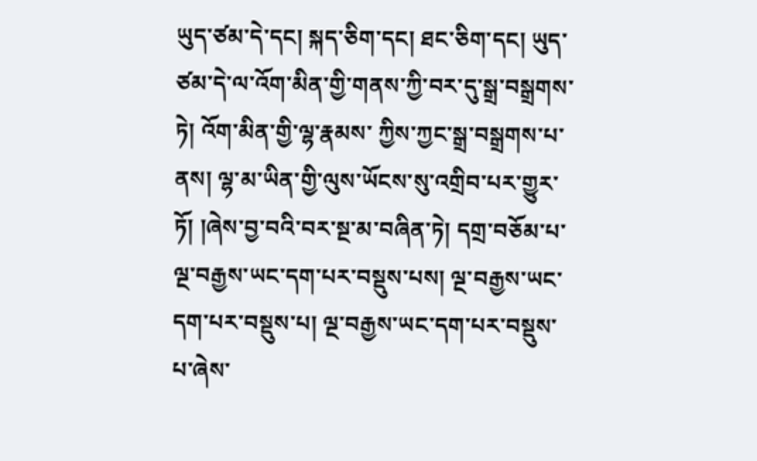ཡུད་ཙམ་དེ་དང། སྐད་ཅིག་དང། ཐང་ཅིག་དང། ཡུད་ཙམ་དེ་ལ་འོག་མིན་གྱི་གནས་ཀྱི་བར་དུ་སྒྲ་བསྒྲགས་ཏེ། འོག་མིན་གྱི་ལྷ་རྣམས་ ཀྱིས་ཀྱང་སྒྲ་བསྒྲགས་པ་ནས། ལྷ་མ་ཡིན་གྱི་ལུས་ཡོངས་སུ་འགྲིབ་པར་གྱུར་ཏོ། །ཞེས་བྱ་བའི་བར་སྔ་མ་བཞིན་ཏེ། དགྲ་བཅོམ་པ་ལྔ་བརྒྱས་ཡང་དག་པར་བསྡུས་པས། ལྔ་བརྒྱས་ཡང་ དག་པར་བསྡུས་པ། ལྔ་བརྒྱས་ཡང་དག་པར་བསྡུས་པ་ཞེས་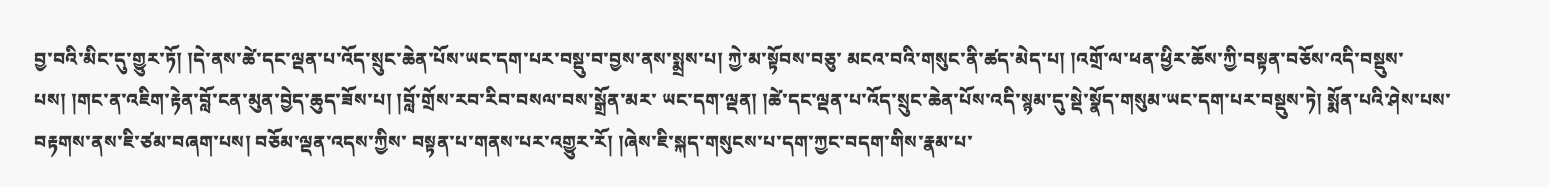བྱ་བའི་མིང་དུ་གྱུར་ཏོ། །དེ་ནས་ཚེ་དང་ལྡན་པ་འོད་སྲུང་ཆེན་པོས་ཡང་དག་པར་བསྡུ་བ་བྱས་ནས་སྨྲས་པ། ཀྱེ་མ་སྟོབས་བཅུ་ མངའ་བའི་གསུང་ནི་ཚད་མེད་པ། །འགྲོ་ལ་ཕན་ཕྱིར་ཆོས་ཀྱི་བསྟན་བཅོས་འདི་བསྡུས་པས། །གང་ན་འཇིག་རྟེན་བློ་ངན་མུན་བྱེད་ཆུད་ཟོས་པ། །བློ་གྲོས་རབ་རིབ་བསལ་བས་སྒྲོན་མར་ ཡང་དག་ལྡན། །ཚེ་དང་ལྡན་པ་འོད་སྲུང་ཆེན་པོས་འདི་སྙམ་དུ་སྡེ་སྣོད་གསུམ་ཡང་དག་པར་བསྡུས་ཏེ། སྨོན་པའི་ཤེས་པས་བརྟགས་ནས་ཇི་ཙམ་བཞག་པས། བཅོམ་ལྡན་འདས་ཀྱིས་ བསྟན་པ་གནས་པར་འགྱུར་རོ། །ཞེས་ཇི་སྐད་གསུངས་པ་དག་ཀྱང་བདག་གིས་རྣམ་པ་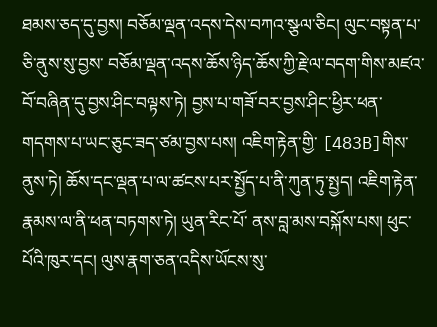ཐམས་ཅད་དུ་བྱས། བཅོམ་ལྡན་འདས་དེས་བཀའ་སྩལ་ཅིང། ལུང་བསྟན་པ་ཅི་ནུས་སུ་བྱས་ བཅོམ་ལྡན་འདས་ཆོས་ཉིད་ཆོས་ཀྱི་རྗེ་ལ་བདག་གིས་མཛའ་བོ་བཞིན་དུ་བྱས་ཤིང་བལྟས་ཏེ། བྱས་པ་གཟོ་བར་བྱས་ཤིང་ཕྱིར་ཕན་གདགས་པ་ཡང་ཅུང་ཟད་ཙམ་བྱས་པས། འཇིག་རྟེན་གྱི་ [483B]གིས་ནུས་ཏེ། ཆོས་དང་ལྡན་པ་ལ་ཚངས་པར་སྤྱོད་པ་ནི་ཀུན་ཏུ་སྤྱད། འཇིག་རྟེན་རྣམས་ལ་ནི་ཕན་བཏགས་ཏེ། ཡུན་རིང་པོ་ ནས་བླ་མས་བསྐོས་པས། ཕུང་པོའི་ཁུར་དང། ལུས་རྣག་ཅན་འདིས་ཡོངས་སུ་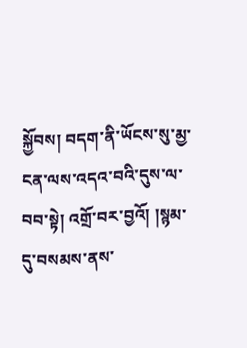སྐྱོབས། བདག་ནི་ཡོངས་སུ་མྱ་ངན་ལས་འདའ་བའི་དུས་ལ་བབ་སྟེ། འགྲོ་བར་བྱའོ། །སྙམ་དུ་བསམས་ནས་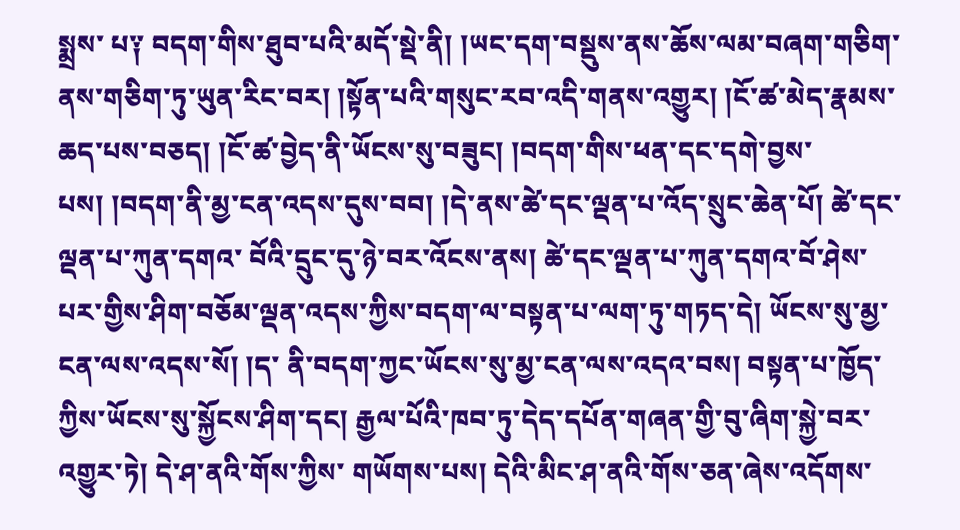སྨྲས་ པ༑ བདག་གིས་ཐུབ་པའི་མདོ་སྡེ་ནི། །ཡང་དག་བསྡུས་ནས་ཆོས་ལམ་བཞག་གཅིག་ནས་གཅིག་ཏུ་ཡུན་རིང་བར། །སྟོན་པའི་གསུང་རབ་འདི་གནས་འགྱུར། །ངོ་ཚ་མེད་རྣམས་ ཆད་པས་བཅད། །ངོ་ཚ་བྱེད་ནི་ཡོངས་སུ་བཟུང། །བདག་གིས་ཕན་དང་དགེ་བྱས་པས། །བདག་ནི་མྱ་ངན་འདས་དུས་བབ། །དེ་ནས་ཚེ་དང་ལྡན་པ་འོད་སྲུང་ཆེན་པོ། ཚེ་དང་ལྡན་པ་ཀུན་དགའ་ བོའི་དྲུང་དུ་ཉེ་བར་འོངས་ནས། ཚེ་དང་ལྡན་པ་ཀུན་དགའ་བོ་ཤེས་པར་གྱིས་ཤིག་བཅོམ་ལྡན་འདས་ཀྱིས་བདག་ལ་བསྟན་པ་ལག་ཏུ་གཏད་དེ། ཡོངས་སུ་མྱ་ངན་ལས་འདས་སོ། །ད་ ནི་བདག་ཀྱང་ཡོངས་སུ་མྱ་ངན་ལས་འདའ་བས། བསྟན་པ་ཁྱོད་ཀྱིས་ཡོངས་སུ་སྐྱོངས་ཤིག་དང། རྒྱལ་པོའི་ཁབ་ཏུ་དེད་དཔོན་གཞན་གྱི་བུ་ཞིག་སྐྱེ་བར་འགྱུར་ཏེ། དེ་ཤ་ནའི་གོས་ཀྱིས་ གཡོགས་པས། དེའི་མིང་ཤ་ནའི་གོས་ཅན་ཞེས་འདོགས་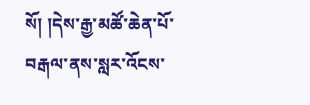སོ། །དེས་རྒྱ་མཚོ་ཆེན་པོ་བརྒལ་ནས་སླར་འོངས་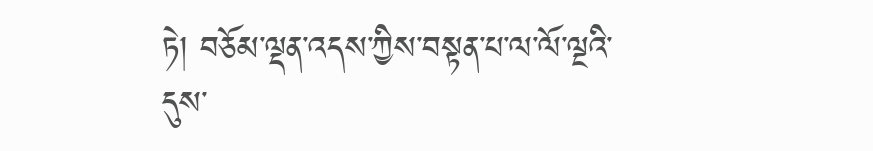ཏེ། བཅོམ་ལྡན་འདས་ཀྱིས་བསྟན་པ་ལ་ལོ་ལྔའི་དུས་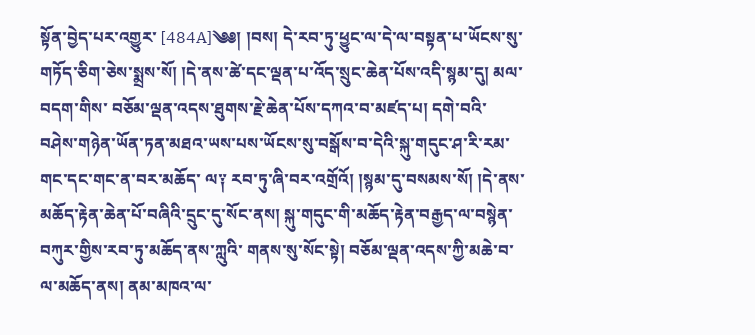སྟོན་བྱེད་པར་འགྱུར་ [484A]༄༅། །བས། དེ་རབ་ཏུ་ཕྱུང་ལ་དེ་ལ་བསྟན་པ་ཡོངས་སུ་གཏོད་ཅིག་ཅེས་སྨྲས་སོ། །དེ་ནས་ཚེ་དང་ལྡན་པ་འོད་སྲུང་ཆེན་པོས་འདི་སྙམ་དུ། མལ་བདག་གིས་ བཅོམ་ལྡན་འདས་ཐུགས་རྗེ་ཆེན་པོས་དཀའ་བ་མཛད་པ། དགེ་བའི་བཤེས་གཉེན་ཡོན་ཏན་མཐའ་ཡས་པས་ཡོངས་སུ་བསྒོས་བ་དེའི་སྐུ་གདུང་ཤ་རི་རམ་གང་དང་གང་ན་བར་མཆོད་ ལ༑ རབ་ཏུ་ཞི་བར་འགྲོའོ། །སྙམ་དུ་བསམས་སོ། །དེ་ནས་མཆོད་རྟེན་ཆེན་པོ་བཞིའི་དྲུང་དུ་སོང་ནས། སྐུ་གདུང་གི་མཆོད་རྟེན་བརྒྱད་ལ་བསྙེན་བཀུར་གྱིས་རབ་ཏུ་མཆོད་ནས་ཀླུའི་ གནས་སུ་སོང་སྟེ། བཅོམ་ལྡན་འདས་ཀྱི་མཆེ་བ་ལ་མཆོད་ནས། ནམ་མཁའ་ལ་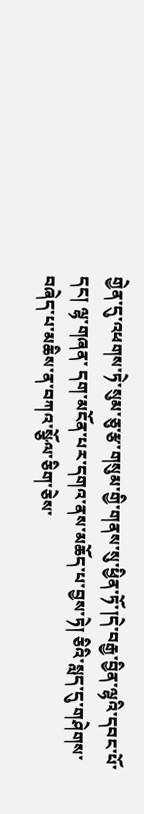གྱེན་དུ་འཕགས་ཏེ་སུམ་ཅུ་རྩ་གསུམ་གྱི་གནས་སུ་ཕྱིན་ཏོ་།དེ་བརྒྱ་བྱིན་ལྷའི་དབང་པོ་དང། ལྷ་གཞན་ དག་མངོན་པར་དགའ་ནས་མཆོད་པ་བྱས་ཏེ། ཅིའི་སླད་དུ་གཤེགས་བཞེད་པ་མཆིས་ན་བཀའ་སྩོལ་ཅིག་ཅེས་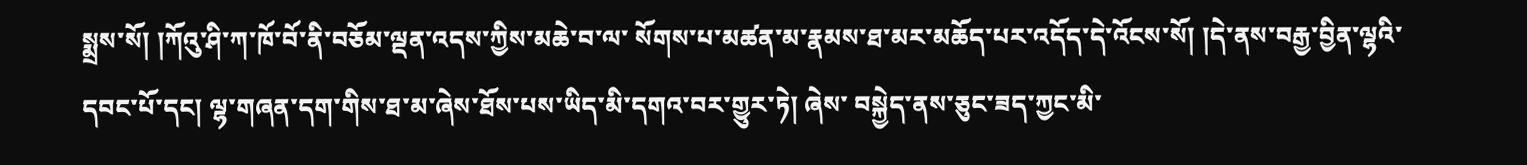སྨྲས་སོ། །ཀོའུ་ཤི་ཀ་ཁོ་བོ་ནི་བཅོམ་ལྡན་འདས་ཀྱིས་མཆེ་བ་ལ་ སོགས་པ་མཚན་མ་རྣམས་ཐ་མར་མཆོད་པར་འདོད་དེ་འོངས་སོ། །དེ་ནས་བརྒྱ་བྱིན་ལྷའི་དབང་པོ་དང། ལྷ་གཞན་དག་གིས་ཐ་མ་ཞེས་ཐོས་པས་ཡིད་མི་དགའ་བར་གྱུར་ཏེ། ཞེས་ བསྐྱེད་ནས་ཅུང་ཟད་ཀྱང་མི་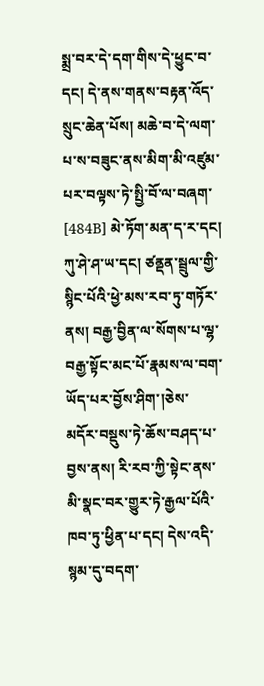སྨྲ་བར་དེ་དག་གིས་དེ་ཕྱུང་བ་དང། དེ་ནས་གནས་བརྟན་འོད་སྲུང་ཆེན་པོས། མཆེ་བ་དེ་ལག་པ་ས་བཟུང་ནས་མིག་མི་འཛུམ་པར་བལྟས་ཏེ་སྤྱི་བོ་ལ་བཞག་ [484B] མེ་ཏོག་མན་ད་ར་དང། ཀུ་ཤེ་ཤ་ཡ་དང། ཙནྡན་སྦྲུལ་གྱི་སྙིང་པོའི་ཕྱེ་མས་རབ་ཏུ་གཏོར་ནས། བརྒྱ་བྱིན་ལ་སོགས་པ་ལྷ་བརྒྱ་སྟོང་མང་པོ་རྣམས་ལ་བག་ཡོད་པར་བྱོས་ཤིག་།ཅེས་ མདོར་བསྡུས་ཏེ་ཆོས་བཤད་པ་བྱས་ནས། རི་རབ་ཀྱི་སྟེང་ནས་མི་སྣང་བར་གྱུར་ཏེ་རྒྱལ་པོའི་ཁབ་ཏུ་ཕྱིན་པ་དང། དེས་འདི་སྙམ་དུ་བདག་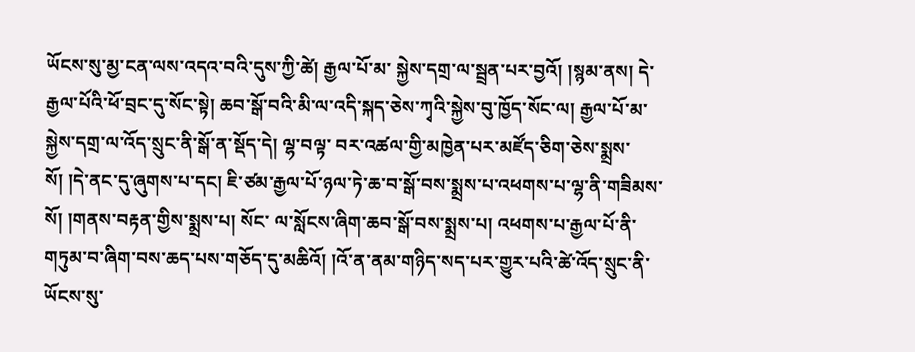ཡོངས་སུ་མྱ་ངན་ལས་འདའ་བའི་དུས་ཀྱི་ཚེ། རྒྱལ་པོ་མ་ སྐྱེས་དགྲ་ལ་སྦྲན་པར་བྱའོ། །སྙམ་ནས། དེ་རྒྱལ་པོའི་ཕོ་བྲང་དུ་སོང་སྟེ། ཆབ་སྒོ་བའི་མི་ལ་འདི་སྐད་ཅེས་ཀྭའི་སྐྱེས་བུ་ཁྱོད་སོང་ལ། རྒྱལ་པོ་མ་སྐྱེས་དགྲ་ལ་འོད་སྲུང་ནི་སྒོ་ན་སྡོད་དེ། ལྷ་བལྟ་ བར་འཚལ་གྱི་མཁྱེན་པར་མཛོད་ཅིག་ཅེས་སྨྲས་སོ། །དེ་ནང་དུ་ཞུགས་པ་དང། ཇི་ཙམ་རྒྱལ་པོ་ཉལ་ཏེ་ཆ་བ་སྒོ་བས་སྨྲས་པ་འཕགས་པ་ལྷ་ནི་གཟིམས་སོ། །གནས་བརྟན་གྱིས་སྨྲས་པ། སོང་ ལ་སློངས་ཞིག་ཆབ་སྒོ་བས་སྨྲས་པ། འཕགས་པ་རྒྱལ་པོ་ནི་གཏུམ་བ་ཞིག་བས་ཆད་པས་གཅོད་དུ་མཆིའོ། །འོ་ན་ནམ་གཉིད་སད་པར་གྱུར་པའི་ཚེ་འོད་སྲུང་ནི་ཡོངས་སུ་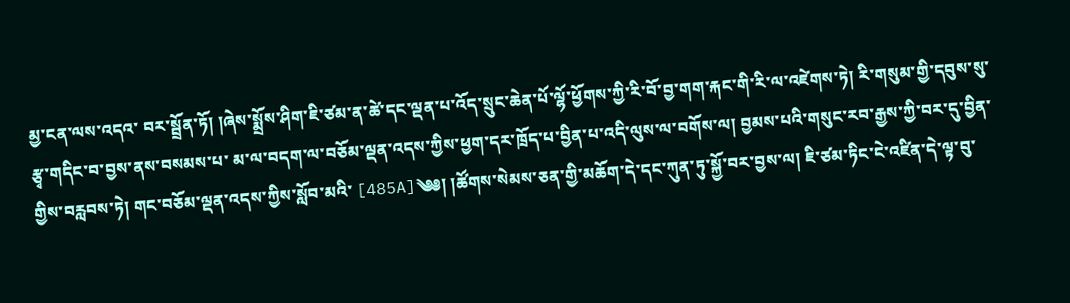མྱ་ངན་ལས་འདའ་ བར་སྦྲོན་ཏོ། །ཞེས་སྨྲོས་ཤིག་ཇི་ཙམ་ན་ཚེ་དང་ལྡན་པ་འོད་སྲུང་ཆེན་པོ་ལྷོ་ཕྱོགས་ཀྱི་རི་བོ་བྱ་གག་རྐང་གི་རི་ལ་འཛེགས་ཏེ། རི་གསུམ་གྱི་དབུས་སུ་རྩྭ་གདིང་བ་བྱས་ནས་བསམས་པ་ མ་ལ་བདག་ལ་བཅོམ་ལྡན་འདས་ཀྱིས་ཕྱག་དར་ཁྲོད་པ་བྱིན་པ་འདི་ལུས་ལ་བགོས་ལ། བྱམས་པའི་གསུང་རབ་རྒྱས་ཀྱི་བར་དུ་བྱིན་གྱིས་བརླབས་ཏེ། གང་བཅོམ་ལྡན་འདས་ཀྱིས་སློབ་མའི་ [485A]༄༅། །ཚོགས་སེམས་ཅན་གྱི་མཆོག་དེ་དང་ཀུན་ཏུ་སྐྱོ་བར་བྱས་ལ། ཇི་ཙམ་ཏིང་ངེ་འཛིན་དེ་ལྟ་བུ་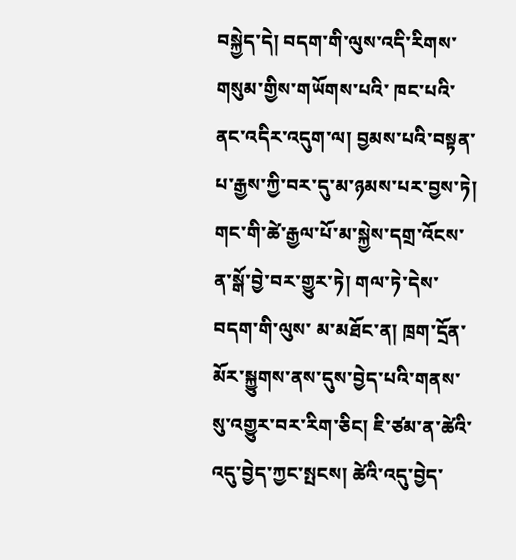བསྐྱེད་དེ། བདག་གི་ལུས་འདི་རིགས་གསུམ་གྱིས་གཡོགས་པའི་ ཁང་པའི་ནང་འདིར་འདུག་ལ། བྱམས་པའི་བསྟན་པ་རྒྱས་ཀྱི་བར་དུ་མ་ཉམས་པར་བྱས་ཏེ། གང་གི་ཚེ་རྒྱལ་པོ་མ་སྐྱེས་དགྲ་འོངས་ན་སྒོ་བྱེ་བར་གྱུར་ཏེ། གལ་ཏེ་དེས་བདག་གི་ལུས་ མ་མཐོང་ན། ཁྲག་དྲོན་མོར་སྐྱུགས་ནས་དུས་བྱེད་པའི་གནས་སུ་འགྱུར་བར་རིག་ཅིང། ཇི་ཙམ་ན་ཚེའི་འདུ་བྱེད་ཀྱང་སྤངས། ཚེའི་འདུ་བྱེད་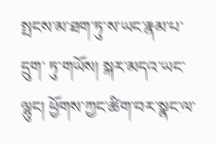སྤངས་མ་ཐག་ཏུ་ས་ཡང་རྣམ་པ་དྲུག་ ཏུ་གཡོས། སྐར་མདའ་ཡང་ལྷུང། ཕྱོགས་ཀྱང་ཚིག་བར་སྣང་ལ་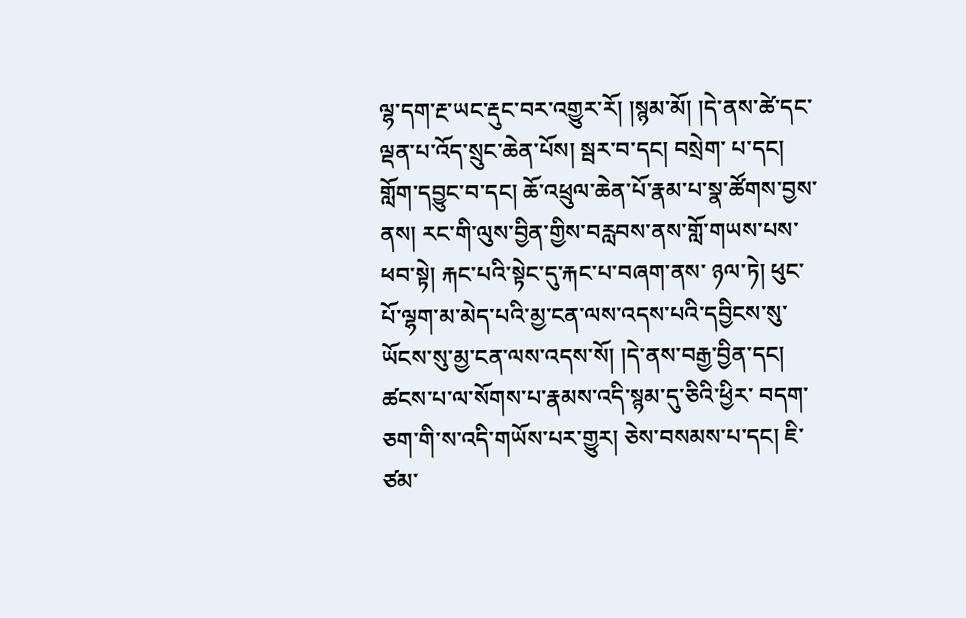ལྷ་དག་རྔ་ཡང་རྡུང་བར་འགྱུར་རོ། །སྙམ་མོ། །དེ་ནས་ཚེ་དང་ལྡན་པ་འོད་སྲུང་ཆེན་པོས། སྦར་བ་དང། བསྲེག་ པ་དང། གློག་དབྱུང་བ་དང། ཆོ་འཕྲུལ་ཆེན་པོ་རྣམ་པ་སྣ་ཚོགས་བྱས་ནས། རང་གི་ལུས་བྱིན་གྱིས་བརླབས་ནས་གློ་གཡས་པས་ཕབ་སྟེ། རྐང་པའི་སྟེང་དུ་རྐང་པ་བཞག་ནས་ ཉལ་ཏེ། ཕུང་པོ་ལྷག་མ་མེད་པའི་མྱ་ངན་ལས་འདས་པའི་དབྱིངས་སུ་ཡོངས་སུ་མྱ་ངན་ལས་འདས་སོ། །དེ་ནས་བརྒྱ་བྱིན་དང། ཚངས་པ་ལ་སོགས་པ་རྣམས་འདི་སྙམ་དུ་ཅིའི་ཕྱིར་ བདག་ཅག་གི་ས་འདི་གཡོས་པར་གྱུར། ཅེས་བསམས་པ་དང། ཇི་ཙམ་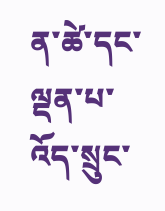ན་ཚེ་དང་ལྡན་པ་འོད་སྲུང་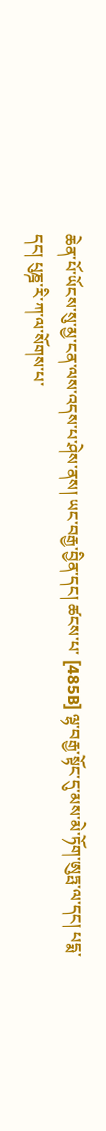ཆེན་པོ་ཡོངས་སུ་མྱ་ངན་ལས་འདས་པ་ཤེས་ནས། ཡང་བརྒྱ་བྱིན་དང། ཚངས་པ་ [485B] ལྷ་བརྒྱ་སྟོང་དུ་མས་མེ་ཏོག་ཨུཏྤ་ལ་དང། པདྨ་དང། པུཎྜ་རི་ཀ་ལ་སོགས་པ་